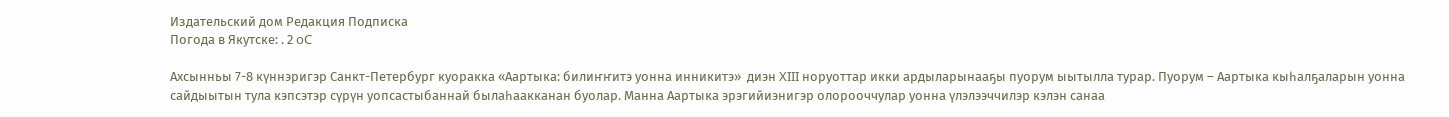Издательский дом Редакция Подписка
Погода в Якутске: . 2 oC

Ахсынньы 7-8 күннэригэр Санкт-Петербург куоракка «Аартыка: билиҥҥитэ уонна инникитэ»  диэн XIII норуоттар икки ардыларынааҕы пуорум ыытылла турар. Пуорум – Аартыка кыһалҕаларын уонна сайдыытын тула кэпсэтэр сүрүн уопсастыбаннай былаһаакканан буолар. Манна Аартыка эрэгийиэнигэр олорооччулар уонна үлэлээччилэр кэлэн санаа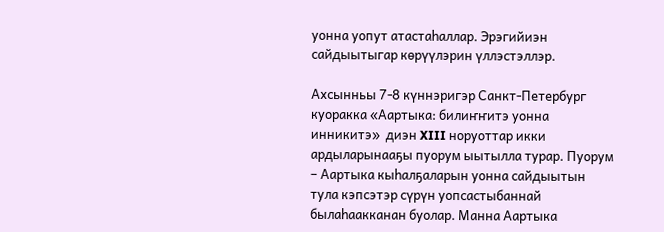уонна уопут атастаһаллар. Эрэгийиэн сайдыытыгар көрүүлэрин үллэстэллэр.

Ахсынньы 7-8 күннэригэр Санкт-Петербург куоракка «Аартыка: билиҥҥитэ уонна инникитэ»  диэн XIII норуоттар икки ардыларынааҕы пуорум ыытылла турар. Пуорум – Аартыка кыһалҕаларын уонна сайдыытын тула кэпсэтэр сүрүн уопсастыбаннай былаһаакканан буолар. Манна Аартыка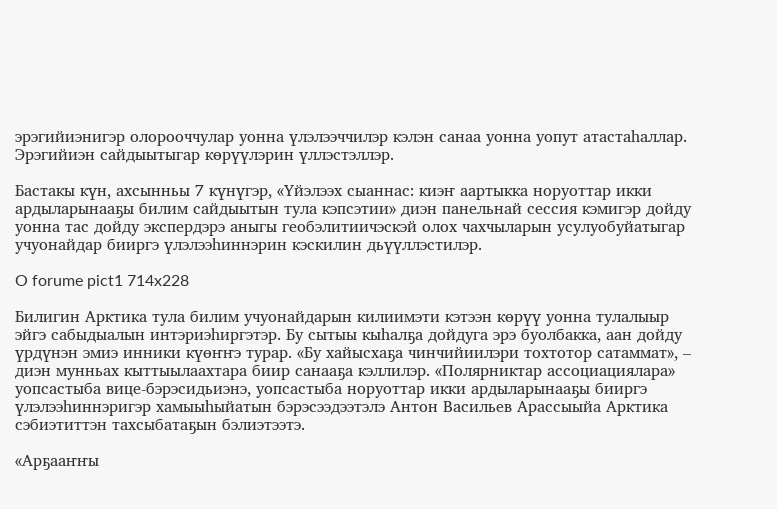эрэгийиэнигэр олорооччулар уонна үлэлээччилэр кэлэн санаа уонна уопут атастаһаллар. Эрэгийиэн сайдыытыгар көрүүлэрин үллэстэллэр.

Бастакы күн, ахсынньы 7 күнүгэр, «Үйэлээх сыаннас: киэҥ аартыкка норуоттар икки ардыларынааҕы билим сайдыытын тула кэпсэтии» диэн панельнай сессия кэмигэр дойду уонна тас дойду экспердэрэ аныгы геобэлитиичэскэй олох чахчыларын усулуобуйатыгар учуонайдар бииргэ үлэлээһиннэрин кэскилин дьүүллэстилэр.

O forume pict1 714x228

Билигин Арктика тула билим учуонайдарын килиимэти кэтээн көрүү уонна тулалыыр эйгэ сабыдыалын интэриэһиргэтэр. Бу сытыы кыһалҕа дойдуга эрэ буолбакка, аан дойду үрдүнэн эмиэ инники күөҥҥэ турар. «Бу хайысхаҕа чинчийиилэри тохтотор сатаммат», – диэн мунньах кыттыылаахтара биир санааҕа кэллилэр. «Полярниктар ассоциациялара» уопсастыба вице-бэрэсидьиэнэ, уопсастыба норуоттар икки ардыларынааҕы бииргэ үлэлээһиннэригэр хамыыһыйатын бэрэсээдээтэлэ Антон Васильев Арассыыйа Арктика сэбиэтиттэн тахсыбатаҕын бэлиэтээтэ.

«Арҕааҥҥы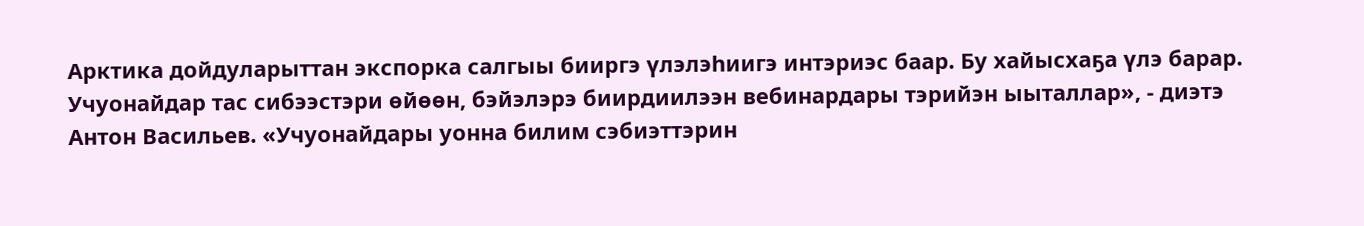Арктика дойдуларыттан экспорка салгыы бииргэ үлэлэһиигэ интэриэс баар. Бу хайысхаҕа үлэ барар. Учуонайдар тас сибээстэри өйөөн, бэйэлэрэ биирдиилээн вебинардары тэрийэн ыыталлар», - диэтэ Антон Васильев. «Учуонайдары уонна билим сэбиэттэрин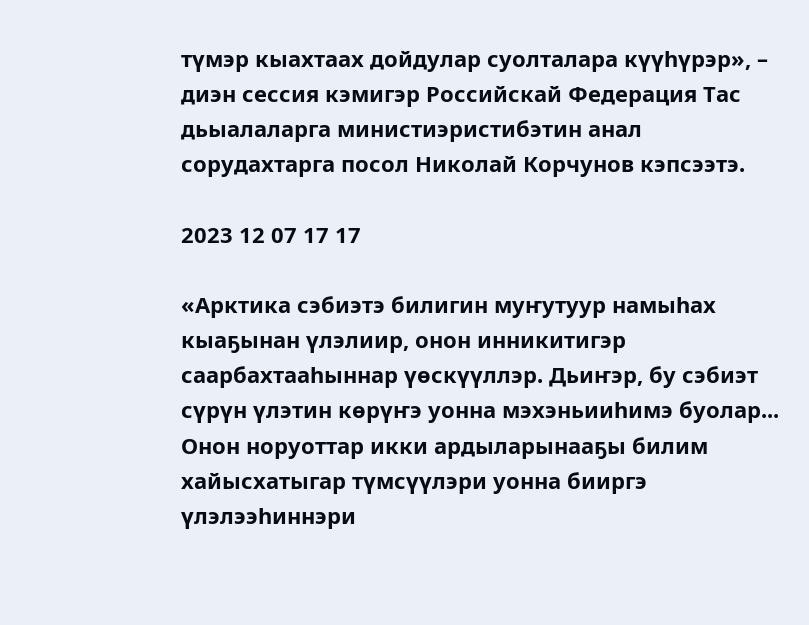түмэр кыахтаах дойдулар суолталара күүһүрэр», – диэн сессия кэмигэр Российскай Федерация Тас дьыалаларга министиэристибэтин анал сорудахтарга посол Николай Корчунов кэпсээтэ.

2023 12 07 17 17

«Арктика сэбиэтэ билигин муҥутуур намыһах кыаҕынан үлэлиир, онон инникитигэр саарбахтааһыннар үөскүүллэр. Дьиҥэр, бу сэбиэт сүрүн үлэтин көрүҥэ уонна мэхэньииһимэ буолар... Онон норуоттар икки ардыларынааҕы билим хайысхатыгар түмсүүлэри уонна бииргэ үлэлээһиннэри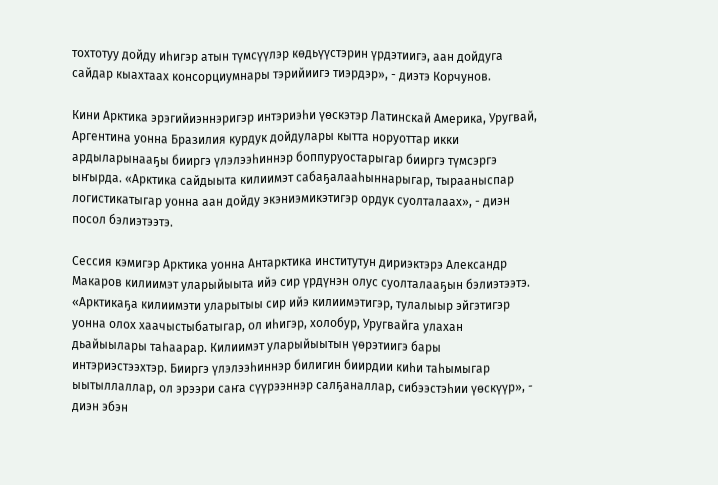тохтотуу дойду иһигэр атын түмсүүлэр көдьүүстэрин үрдэтиигэ, аан дойдуга сайдар кыахтаах консорциумнары тэрийиигэ тиэрдэр», - диэтэ Корчунов.

Кини Арктика эрэгийиэннэригэр интэриэһи үөскэтэр Латинскай Америка, Уругвай, Аргентина уонна Бразилия курдук дойдулары кытта норуоттар икки ардыларынааҕы бииргэ үлэлээһиннэр боппуруостарыгар бииргэ түмсэргэ ыҥырда. «Арктика сайдыыта килиимэт сабаҕалааһыннарыгар, тырааныспар логистикатыгар уонна аан дойду экэниэмикэтигэр ордук суолталаах», - диэн посол бэлиэтээтэ.

Сессия кэмигэр Арктика уонна Антарктика институтун дириэктэрэ Александр Макаров килиимэт уларыйыыта ийэ сир үрдүнэн олус суолталааҕын бэлиэтээтэ. «Арктикаҕа килиимэти уларытыы сир ийэ килиимэтигэр, тулалыыр эйгэтигэр уонна олох хаачыстыбатыгар, ол иһигэр, холобур, Уругвайга улахан дьайыылары таһаарар. Килиимэт уларыйыытын үөрэтиигэ бары интэриэстээхтэр. Бииргэ үлэлээһиннэр билигин биирдии киһи таһымыгар ыытыллаллар, ол эрээри саҥа сүүрээннэр салҕаналлар, сибээстэһии үөскүүр», - диэн эбэн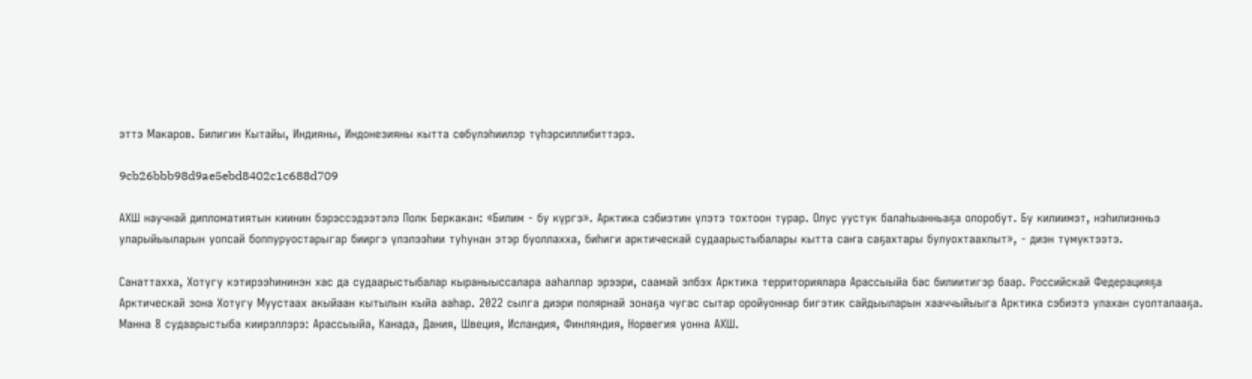эттэ Макаров. Билигин Кытайы, Индияны, Индонезияны кытта сөбүлэһиилэр түһэрсиллибиттэрэ.

9cb26bbb98d9ae5ebd8402c1c688d709

АХШ научнай дипломатиятын киинин бэрэссэдээтэлэ Полк Беркакан: «Билим - бу күргэ». Арктика сэбиэтин үлэтэ тохтоон турар. Олус уустук балаһыанньаҕа олоробут. Бу килиимэт, нэһилиэнньэ уларыйыыларын уопсай боппуруостарыгар бииргэ үлэлээһии туһунан этэр буоллахха, биһиги арктическай судаарыстыбалары кытта саҥа саҕахтары булуохтаахпыт», - диэн түмүктээтэ.

Санаттахха, Хотугу кэтирээһининэн хас да судаарыстыбалар кыраныыссалара ааһаллар эрээри, саамай элбэх Арктика территориялара Арассыыйа бас билиитигэр баар. Российскай Федерацияҕа Арктическай зона Хотугу Муустаах акыйаан кытылын кыйа ааһар. 2022 сылга диэри полярнай зонаҕа чугас сытар оройуоннар бигэтик сайдыыларын хааччыйыыга Арктика сэбиэтэ улахан суолталааҕа. Манна 8 судаарыстыба киирэллэрэ: Арассыыйа, Канада, Дания, Швеция, Исландия, Финляндия, Норвегия уонна АХШ.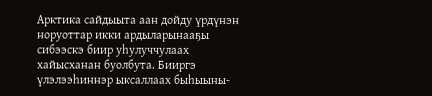Арктика сайдыыта аан дойду үрдүнэн норуоттар икки ардыларынааҕы сибээскэ биир уһулуччулаах хайысханан буолбута. Бииргэ үлэлээһиннэр ыксаллаах быһыыны-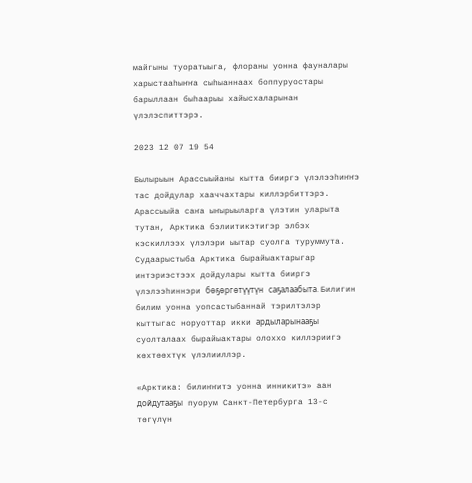майгыны туоратыыга, флораны уонна фауналары харыстааһыҥҥа сыһыаннаах боппуруостары барыллаан быһаарыы хайысхаларынан үлэлэспиттэрэ.

2023 12 07 19 54

Былырыын Арассыыйаны кытта бииргэ үлэлээһиҥҥэ тас дойдулар хааччахтары киллэрбиттэрэ. Арассыыйа саҥа ыҥырыыларга үлэтин уларыта тутан, Арктика бэлиитикэтигэр элбэх кэскиллээх үлэлэри ыытар суолга туруммута.  Судаарыстыба Арктика бырайыактарыгар интэриэстээх дойдулары кытта бииргэ үлэлээһиннэри бөҕөргөтүүтүн саҕалаабыта. Билигин билим уонна уопсастыбаннай тэрилтэлэр кыттыгас норуоттар икки ардыларынааҕы суолталаах бырайыактары олоххо киллэриигэ көхтөөхтүк үлэлииллэр.

«Арктика: билиҥҥитэ уонна инникитэ» аан дойдутааҕы пуорум Санкт-Петербурга 13-с төгүлүн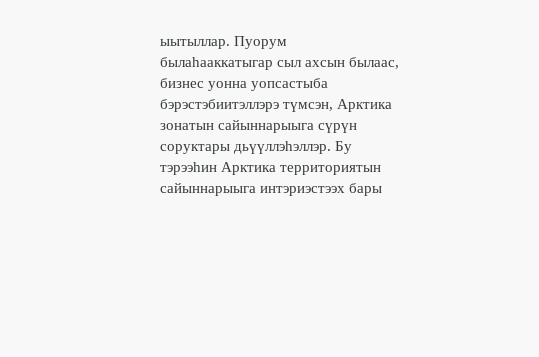ыытыллар. Пуорум былаһааккатыгар сыл ахсын былаас, бизнес уонна уопсастыба бэрэстэбиитэллэрэ түмсэн, Арктика зонатын сайыннарыыга сүрүн соруктары дьүүллэһэллэр. Бу тэрээһин Арктика территориятын сайыннарыыга интэриэстээх бары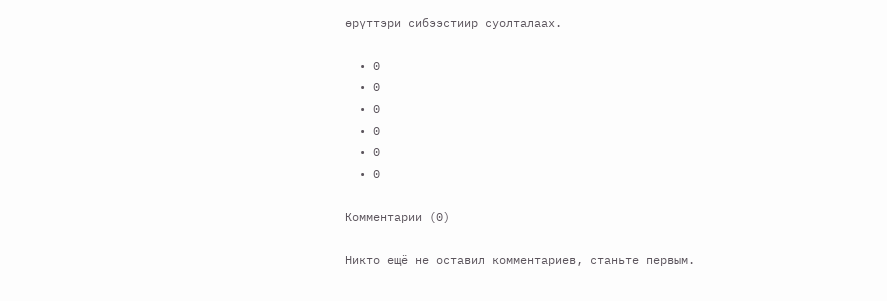өрүттэри сибээстиир суолталаах.

  • 0
  • 0
  • 0
  • 0
  • 0
  • 0

Комментарии (0)

Никто ещё не оставил комментариев, станьте первым.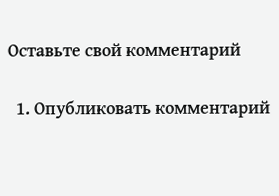Оставьте свой комментарий

  1. Опубликовать комментарий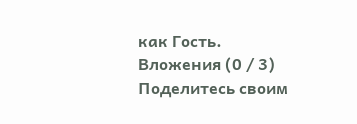как Гость.
Вложения (0 / 3)
Поделитесь своим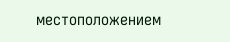местоположением